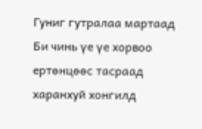Гуниг гутралаа мартаад
Би чинь үе үе хорвоо ертөнцөөс тасраад харанхуй хонгилд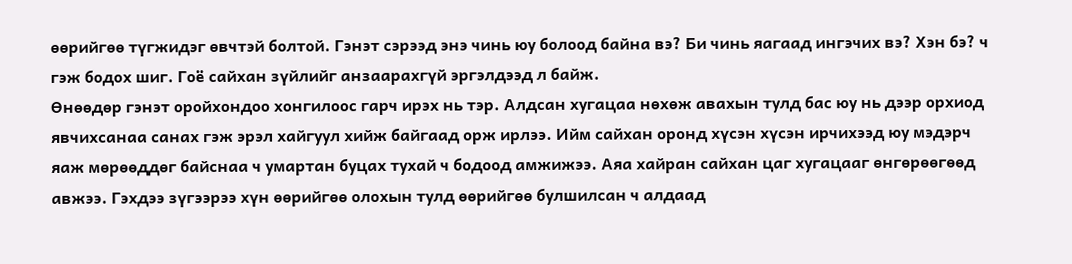өөрийгөө түгжидэг өвчтэй болтой. Гэнэт сэрээд энэ чинь юу болоод байна вэ? Би чинь яагаад ингэчих вэ? Хэн бэ? ч гэж бодох шиг. Гоё сайхан зүйлийг анзаарахгүй эргэлдээд л байж.
Өнөөдөр гэнэт оройхондоо хонгилоос гарч ирэх нь тэр. Алдсан хугацаа нөхөж авахын тулд бас юу нь дээр орхиод явчихсанаа санах гэж эрэл хайгуул хийж байгаад орж ирлээ. Ийм сайхан оронд хүсэн хүсэн ирчихээд юу мэдэрч яаж мөрөөддөг байснаа ч умартан буцах тухай ч бодоод амжижээ. Аяа хайран сайхан цаг хугацааг өнгөрөөгөөд авжээ. Гэхдээ зүгээрээ хүн өөрийгөө олохын тулд өөрийгөө булшилсан ч алдаад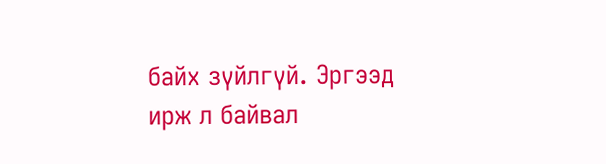байх зүйлгүй. Эргээд ирж л байвал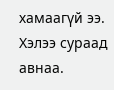хамаагүй ээ.
Хэлээ сураад авнаа.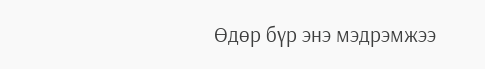Өдөр бүр энэ мэдрэмжээ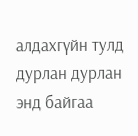алдахгүйн тулд дурлан дурлан энд байгаа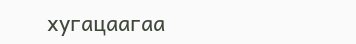хугацаагаа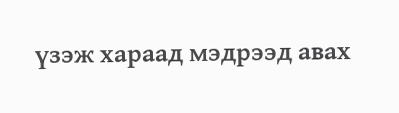үзэж хараад мэдрээд авах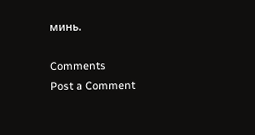минь.

Comments
Post a Comment